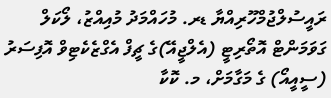ރައީސުލްޖުމްހޫރިއްޔާ ޑރ. މުހައްމަދު މުއިއްޒު، ލޯކަލް ގަވަމަންޓް އޮތޯރިޓީ (އެލްޖީއޭ)ގެ ޗީފް އެގްޒެކެޓިވް އޮފިސަރު (ސީއީއޯ) ގެ މަގާމަށް، މ. ކޮކާ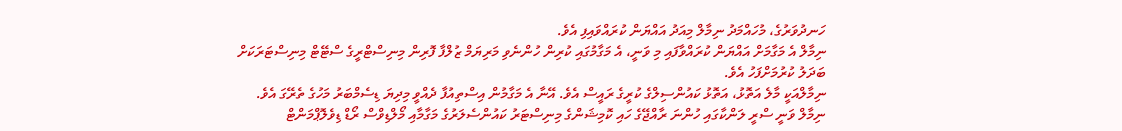ހަނދުވަރުގެ، މުހައްމަދު ނިމާލް މިއަދު އައްޔަން ކުރައްވައިފި އެވެ.
ނިމާލް އެ މަގާމަށް އައްޔަން ކުރައްވާފައި މި ވަނީ، އެ މަގާމުގައި ކުރިން ހުންނެވި މަރިޔަމް ޒުލްފާ ފޮރިން މިނިސްޓްރީގެ ސްޓޭޓް މިނިސްޓަރަކަށް ބަދަލު ކުރުމަށްފަހު އެވެ.
ނިމާލްއަކީ މާލެ އަތޮޅު، އަތޮޅު ކައުންސިލްގެ ކުރީގެ ރައީސް އެވެ. އޭނާ އެ މަގާމުން އިސްތިއުފާ ދެއްވީ މިދިޔަ ޑިސެމްބަރު މަހުގެ ތެރޭގަ އެވެ.
ނިމާލް ވަނީ ސްރީ ލަންކާގައި ހުންނަ ރާއްޖޭގެ ހައި ކޮމިޝަންގެ މިނިސްޓަރު ކައުންސެލަރުގެ މަގާމާއި މޯލްޑިވްސް ރޯޑް ޑިވެލޮޕްމަންޓް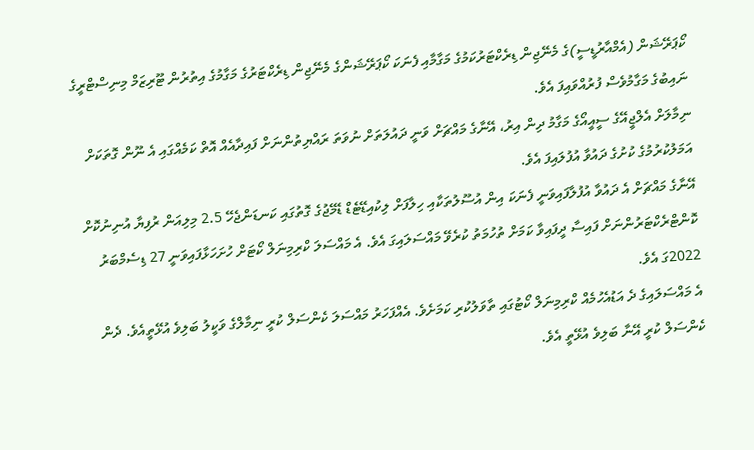ކޯޕަރޭޝަން (އެމްއާރުޑީސީ)ގެ މެނޭޖިން ޑިރެކްޓަރުކަމުގެ މަގާމާއި ފެނަކަ ކޯޕަރޭޝަންގެ މެނޭޖިން ޑިރެކްޓަރުގެ މަގާމުގެ އިތުރުން ޓޫރިޒަމް މިނިސްޓްރީގެ ނައިބުގެ މަގާމުވެސް ފުރުއްވައިފަ އެވެ.
ނިމާލަށް އެލްޖީއޭގެ ސީއީއޯގެ މަގާމު ދިން އިރު، އޭނާގެ މައްޗަށް ވަނީ ދައުލަތަށް ނުވަތަ ރައްޔިތުންނަށް ފައިދާއެއް އޮތް ކަމެއްގައި އެ ނޫން ގޮތަކަށް އަމަލުކުރުމުގެ ކުށުގެ ދައުވާ އުފުލައިފަ އެވެ.
އޭނާގެ މައްޗަށް އެ ދައުވާ އުފުލާފައިވަނީ ފެނަކަ އިން އުސޫލުތަކާއި ހިލާފަށް ލިކުއިޑޭޓެޑް ޑެމޭޖުގެ ގޮތުގައި ކަނޑަންޖެހޭ 2.5 މިލިއަން ރުފިޔާ އުނިނުކޮށް ކޮންޓްރެކްޓަރުންނަށް ފައިސާ ދީފައިވާ ކަމަށް ތުހުމަތު ކުރެވޭ މައްސަލައިގަ އެވެ. އެ މައްސަލަ ކްރިމިނަލް ކޯޓަށް ހުށަހަޅާފައިވަނީ 27 ޑިސެމްބަރު 2022ގަ އެވެ.
އެ މައްސަލައިގެ ދެ އަޑުއެހުމެއް ކްރިމިނަލް ކޯޓުގައި ތާވަލުކުރި ކަމަށެވެ. އެއްފަހަރު މައްސަލަ ކެންސަލް ކުރީ ނިމާލްގެ ވަކީލު ބަލިވެ އުޅޭތީއެވެ. ދެން ކެންސަލް ކުރީ އޭނާ ބަލިވެ އުޅޭތީ އެވެ.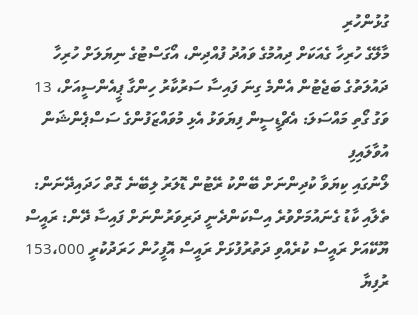ގުޅުންހުރި
މާލޭގެ ހުރިހާ ގެއަކަށް ދިއުމުގެ ވައުދު ފުއްދިން، އޯގަސްޓުގެ ނިޔަލަށް ހުރިހާ
ދައުލަތުގެ ބަޖެޓުން އެންމެ ގިނަ ފައިސާ ސަރުކާރު ހިންގާ ޕީއެންސީއަށް، 13
ވަގު ގޯތި މައްސަލަ: އެޗްޑީސީން ފިޔަވަޅު އެޅި މުވައްޒަފުންގެ ސަސްޕެންޝަން އުވާލައިފި
ލޯނުގައި ކިޔަވާ ކުދިންނަށް ބޭންކު ރޭޓުން ޑޮލަރު ލިބޭނެ ގޮތް ހަދައިދޭނަން:
ތެލާއި ކާޑު ގެނައުމަށްވުރެ އިސްކަންދެނީ ދަރިވަރުންނަށް ފައިސާ ދޭން: ރައީސް
ޔޫކޭއަށް ރައީސް ކުރެއްވި ދަތުރުފުޅަށް ރައީސް އޮފީހުން ހަރަދުކުރީ 153،000 ރުފިޔާ